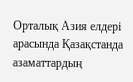Орталық Азия елдері арасында Қазақстанда азаматтардың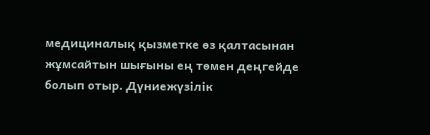медициналық қызметке өз қалтасынан жұмсайтын шығыны ең төмен деңгейде болып отыр. Дүниежүзілік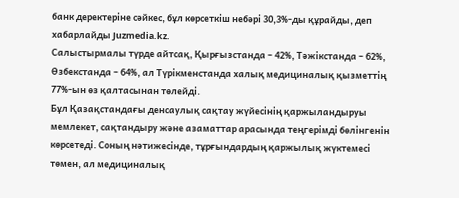банк деректеріне сәйкес, бұл көрсеткіш небәрі 30,3%-ды құрайды, деп хабарлайды Juzmedia.kz.
Салыстырмалы түрде айтсақ, Қырғызстанда – 42%, Тәжікстанда – 62%, Өзбекстанда – 64%, ал Түрікменстанда халық медициналық қызметтің 77%-ын өз қалтасынан төлейді.
Бұл Қазақстандағы денсаулық сақтау жүйесінің қаржыландыруы мемлекет, сақтандыру және азаматтар арасында теңгерімді бөлінгенін көрсетеді. Соның нәтижесінде, тұрғындардың қаржылық жүктемесі төмен, ал медициналық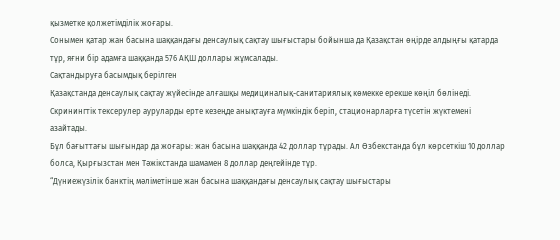қызметке қолжетімділік жоғары.
Сонымен қатар жан басына шаққандағы денсаулық сақтау шығыстары бойынша да Қазақстан өңірде алдыңғы қатарда тұр, яғни бір адамға шаққанда 576 АҚШ доллары жұмсалады.
Сақтандыруға басымдық берілген
Қазақстанда денсаулық сақтау жүйесінде алғашқы медициналық-санитариялық көмекке ерекше көңіл бөлінеді. Скринингтік тексерулер ауруларды ерте кезеңде анықтауға мүмкіндік беріп, стационарларға түсетін жүктемені азайтады.
Бұл бағыттағы шығындар да жоғары: жан басына шаққанда 42 доллар тұрады. Ал Өзбекстанда бұл көрсеткіш 10 доллар болса, Қырғызстан мен Тәжікстанда шамамен 8 доллар деңгейінде тұр.
“Дүниежүзілік банктің мәліметінше жан басына шаққандағы денсаулық сақтау шығыстары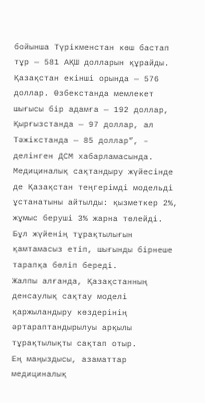бойынша Түрікменстан көш бастап тұр — 581 АҚШ долларын құрайды. Қазақстан екінші орында — 576 доллар. Өзбекстанда мемлекет шығысы бір адамға — 192 доллар, Қырғызстанда — 97 доллар, ал Тәжікстанда — 85 доллар”, – делінген ДСМ хабарламасында.
Медициналық сақтандыру жүйесінде де Қазақстан теңгерімді модельді ұстанатыны айтылды: қызметкер 2%, жұмыс беруші 3% жарна төлейді. Бұл жүйенің тұрақтылығын қамтамасыз етіп, шығынды бірнеше тарапқа бөліп береді.
Жалпы алғанда, Қазақстанның денсаулық сақтау моделі қаржыландыру көздерінің әртараптандырылуы арқылы тұрақтылықты сақтап отыр.
Ең маңыздысы, азаматтар медициналық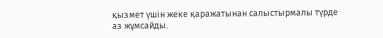қызмет үшін жеке қаражатынан салыстырмалы түрде аз жұмсайды.